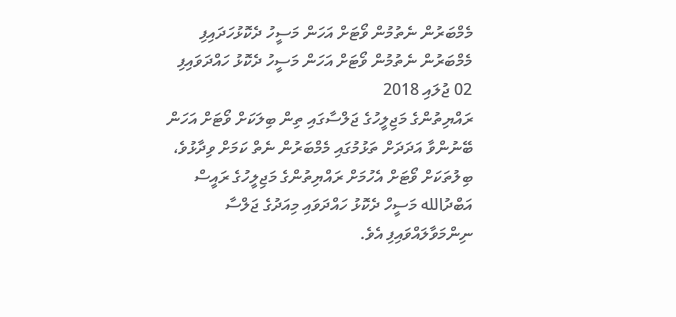މެމްބަރުން ނެތުމުން ވޯޓަށް އަހަން މަސީހު ދެކޮޅުހަދައިފި
މެމްބަރުން ނެތުމުން ވޯޓަށް އަހަން މަސީހު ދެކޮޅު ހައްދަވައިފި
02 ޖުލައި 2018
ރައްޔިތުންގެ މަޖިލީހުގެ ޖަލްސާގައި ތިން ބިލަކަށް ވޯޓަށް އަހަން ބޭނުންވާ އަދަދަށް ތަޅުމުގައި މެމްބަރުން ނެތް ކަމަށް ވިދާޅުވެ، ބިލުތަކަށް ވޯޓަށް އެހުމަށް ރައްޔިތުންގެ މަޖިލީހުގެ ރައީސް އަބްދުالله މަސީހް ދެކޮޅު ހައްދަވައި މިއަދުގެ ޖަލްސާ ނިންމަވާލައްވައިފި އެވެ.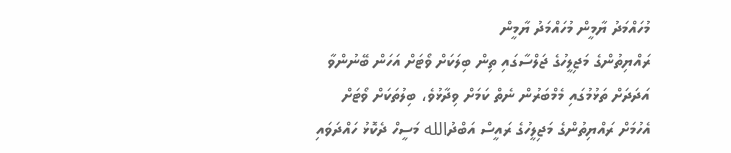މުހައްމަދު ޔާމީން މުހައްމަދު ޔާމީން
ރައްޔިތުންގެ މަޖިލީހުގެ ޖަލްސާގައި ތިން ބިލަކަށް ވޯޓަށް އަހަން ބޭނުންވާ އަދަދަށް ތަޅުމުގައި މެމްބަރުން ނެތް ކަމަށް ވިދާޅުވެ، ބިލުތަކަށް ވޯޓަށް އެހުމަށް ރައްޔިތުންގެ މަޖިލީހުގެ ރައީސް އަބްދުالله މަސީހް ދެކޮޅު ހައްދަވައި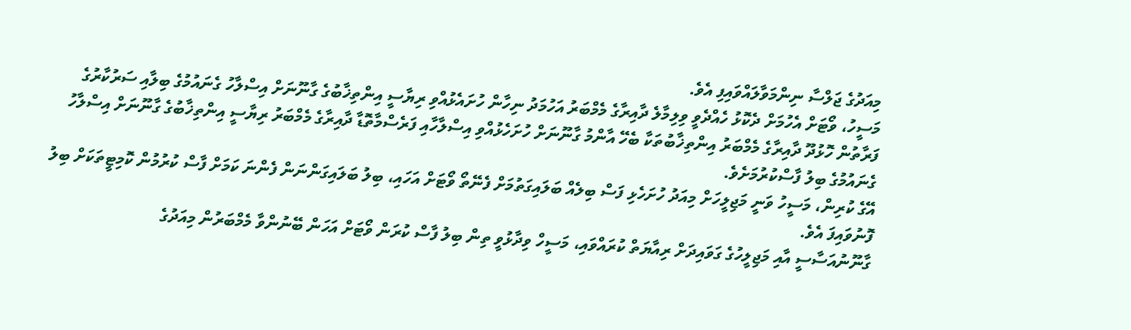މިއަދުގެ ޖަލްސާ ނިންމަވާލައްވައިފި އެވެ.
މަސީހު، ވޯޓަށް އެހުމަށް ދެކޮޅު ހެއްދެވީ ވިލިމާލެ ދާއިރާގެ މެމްބަރު އަހުމަދު ނިހާން ހުށައެޅުއްވި ރިޔާސީ އިންތިޚާބުގެ ގާނޫނަށް އިސްލާހު ގެނައުމުގެ ބިލާއި ސަރުކާރުގެ ފަރާތުން ހޮޅުދޫ ދާއިރާގެ މެމްބަރު އިންތިޚާބުތަކާ ބެހޭ އާންމު ގާނޫނަށް ހުށަހެޅުއްވި އިސްލާހާއި ފަރެސްމާތޮޑާ ދާއިރާގެ މެމްބަރު ރިޔާސީ އިންތިޚާބުގެ ގާނޫނަށް އިސްލާހު ގެނައުމުގެ ބިލު ފާސްކުރުމަށެވެ.
އޭގެ ކުރިން، މަސީހު ވަނީ މަޖިލީހަށް މިއަދު ހުށަހެޅި ފަސް ބިލެއް ބަލައިގަތުމަށް ފެނޭތޯ ވޯޓަށް އަހައި، ބިލު ބަލައިގަންނަން ފެންނަ ކަމަށް ފާސް ކުރުމުން ކޮމިޓީތަކަށް ބިލު ފޮނުވައިފަ އެވެ.
ގާނޫނުއަސާސީ އާއި މަޖިލީހުގެ ގަވައިދަށް ރިއާޔަތް ކުރައްވައި، މަސީހް ވިދާޅުވީ ތިން ބިލު ފާސް ކުރަން ވޯޓަށް އަހަން ބޭނުންވާ މެމްބަރުން މިއަދުގެ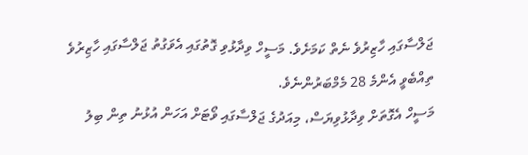ޖަލްސާގައި ހާޒިރުވެ ނެތް ކަމަށެވެ. މަސީހް ވިދާޅުވި ގޮތުގައި އެވަގުތު ޖަލްސާގައި ހާޒިރުވެ ތިއްބެވީ އެންމެ 28 މެމްބަރުންނެވެ.
މަސީހް އެގޮތަށް ވިދާޅުވިޔަސް، މިއަދުގެ ޖަލްސާގައި ވޯޓަށް އަހަން އުޅުނު ތިން ބިލު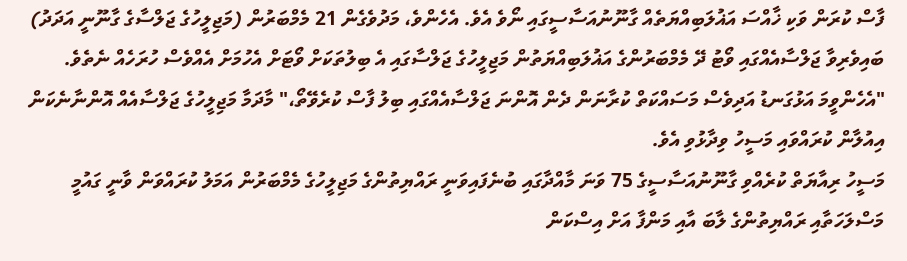ފާސް ކުރަން ވަކި ޚާއްސަ އަޣުލަބިއްޔަތެއް ގާނޫނުއަސާސީގައި ނޯވެ އެވެ. އެހެންވެ، މަދުވެގެން 21 މެމްބަރުން (މަޖިލީހުގެ ޖަލްސާގެ ގާނޫނީ އަދަދު) ބައިވެރިވާ ޖަލްސާއެއްގައި ވޯޓު ދޭ މެމްބަރުންގެ އަޣުލަބިއްޔަތުން މަޖިލީހުގެ ޖަލްސާގައި އެ ބިލުތަކަށް ވޯޓަށް އެހުމަށް އެއްވެސް ހުރަހެއް ނެތެވެ.
"އެހެންވީމަ އަޅުގަނޑު އަދިވެސް މަސައްކަތް ކުރާނަން ދެން އޮންނަ ޖަލްސާއެއްގައި ބިލު ފާސް ކުރެވޭތޯ،" މާދަމާ މަޖިލީހުގެ ޖަލްސާއެއް އޮންނާނެކަން އިއުލާން ކުރައްވައި މަސީހު ވިދާޅުވި އެވެ.
މަސީހު ރިއާޔަތް ކުރެއްވި ގާނޫނުއަސާސީގެ 75 ވަނަ މާއްދާގައި ބުނެފައިވަނީ ރައްޔިތުންގެ މަޖިލީހުގެ މެމްބަރުން އަމަލު ކުރައްވަން ވާނީ ގައުމީ މަސްލަހަތާއި ރައްޔިތުންގެ ލާބަ އާއި މަންފާ އަށް އިސްކަން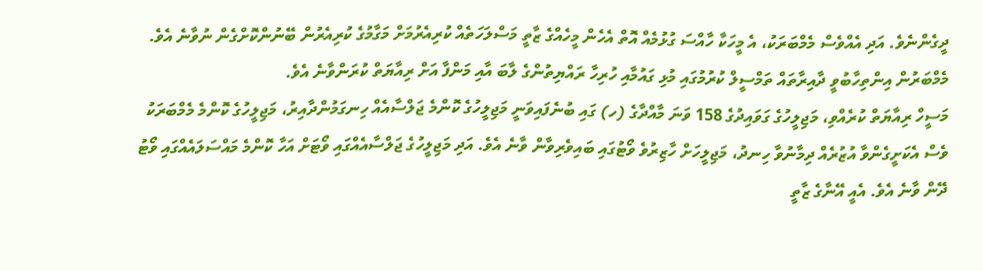ދީގެންނެވެ. އަދި އެއްވެސް މެމްބަރަކު، އެ މީހަކާ ހާއްސަ ގުޅުމެއް އޮތް އެހެން މީހެއްގެ ޒާތީ މަސްލަހަތެއް ކުރިއެރުމަށް މަގާމުގެ ކުރިއެރުން ބޭނުންކޮށްގެން ނުވާނެ އެވެ. މެމްބަރުން އިންތިހާބުވީ ދާއިރާތައް ތަމްސީލް ކުރުމުގައި މުޅި ގައުމާއި ހުރިހާ ރައްޔިތުންގެ ލާބަ އާއި މަންފާ އަށް ރިއާޔަތް ކުރަންވާނެ އެވެ.
މަސީހް ރިއާޔަތް ކުރެއްވި، މަޖިލީހުގެ ގަވައިދުގެ 158 ވަނަ މާއްދާގެ (ހ) ގައި ބުނެފައިވަނީ މަޖިލީހުގެ ކޮންމެ ޖަލްސާއެއް ހިނގަމުންދާއިރު، މަޖިލީހުގެ ކޮންމެ މެމްބަރަކު ވެސް އެކަށީގެންވާ އުޒުރެއް ދިމާނުވާ ހިނދު، މަޖިލީހަށް ހާޒިރުވެ ވޯޓުގައި ބައިވެރިވާން ވާނެ އެވެ. އަދި މަޖިލީހުގެ ޖަލްސާއެއްގައި ވޯޓަށް އަހާ ކޮންމެ މައްސަލައެއްގައި ވޯޓު ދޭން ވާނެ އެވެ. އެއީ އޭނާގެ ޒާތީ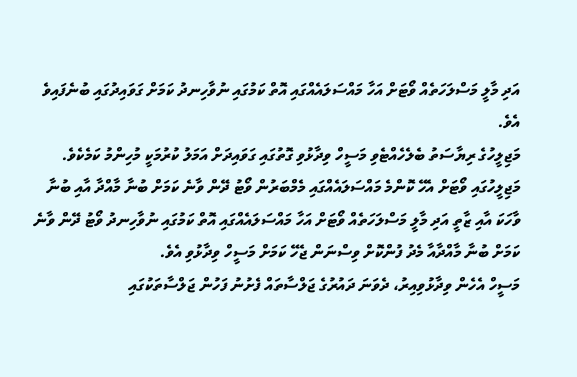އަދި މާލީ މަސްލަހަތެއް ވޯޓަށް އަހާ މައްސަލައެއްގައި އޮތް ކަމުގައި ނުވާހިނދު ކަމަށް ގަވައިދުގައި ބުނެފައިވެ އެވެ.
މަޖިލީހުގެ ރިޔާސަތު ބެލެހެއްޓެވި މަސީހް ވިދާޅުވި ގޮތުގައި ގަވައިދަށް އަމަލު ކުރުމަކީ މުހިންމު ކަމެކެވެ. މަޖިލީހުގައި ވޯޓަށް އެހޭ ކޮންމެ މައްސަލައެއްގައި މެމްބަރުން ވޯޓު ދޭން ވާނެ ކަމަށް ބުނާ މާއްދާ އާއި ބުނާ ވާހަކަ އާއި ޒާތީ އަދި މާލީ މަސްލަހަތެއް ވޯޓަށް އަހާ މައްސަލައެއްގައި އޮތް ކަމުގައި ނުވާހިނދު ވޯޓު ދޭން ވާނެ ކަމަށް ބުނާ މާއްދާއާ މެދު ފުންކޮށް ވިސްނަން ޖެހޭ ކަމަށް މަސީހް ވިދާޅުވި އެވެ.
މަސީހް އެހެން ވިދާޅުވިއިރު، ދެވަނަ ދައުރުގެ ޖަލްސާތައް ފެށުނު ފަހުން ޖަލްސާތަކުގައި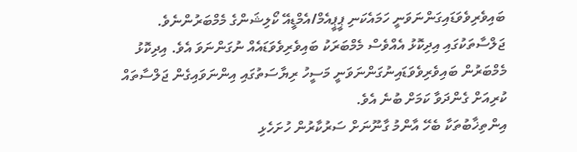ބައިވެރިވެވަޑައިގަންނަވަނީ ހަމައެކަނި ޕީޕީއެމް/އެމްޑީއޭ ކޯލިޝަންގެ މެމްބަރުންނެވެ. ޖަލްސާތަކުގައި އިދިކޮޅު އެއްވެސް މެމްބަރަކު ބައިވެރިވެވަޑައެއް ނުގަންނަވަ އެވެ. އިދިކޮޅު މެމްބަރުން ބައިވެރިވެވަޑައިނުގަންނަވަނީ މަސީހު ރިޔާސަތުގައި އިންނަވައިގެން ޖަލްސާތައް ކުރިއަށް ގެންދަވާ ކަމަށް ބުނެ އެވެ.
އިންތިޚާބުތަކާ ބެހޭ އާންމު ގާނޫނަށް ސަރުކާރުން ހުށަހެޅި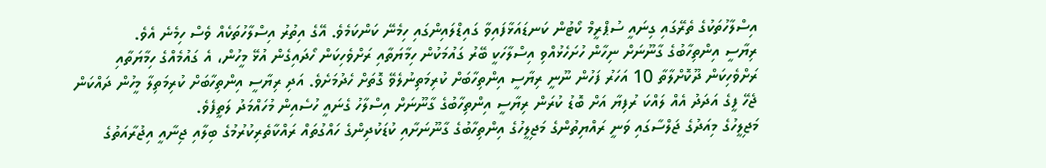އިސްލާހުތަކުގެ ތެރޭގައި ގިނައީ ސުޕްރީމް ކޯޓުން ކަނޑައަޅާފައިވާ ގައިޑްލައިންގައި ހިމެނޭ ކަންކަމެވެ. އޭގެ އިތުރު އިސްލާހުތަކެއް ވެސް ހިމެނެ އެވެ.
ރިޔާސީ އިންތިހާބުގެ ގާނޫނަށް ނިހާން ހުށަހެޅުއްވި އިސްލާހަކީ ބޭރު ގައުމަކުން ހިމާޔަތާއި ރަށްވެހިކަން ހޯދައިގެން އުޅޭ މީހުން، އެ ގައުމެއްގެ ހިމާޔަތާއި ރަށްވެހިކަން ދޫކޮށްލާތާ 10 އަހަރު ފަހުން ނޫނީ ރިޔާސީ އިންތިހާބަށް ކުރިމަތިނުލެވޭ ގޮތަށް ހެދުމަށެވެ. އަދި ރިޔާސީ އިންތިހާބަށް ކުރިމަތިލާ މީހުން ދައްކަން ޖެހޭ ފީގެ އަދަދު އެއް ލައްކަ ރުފިޔާ އަށް ބޮޑު ކުރަން ރިޔާސީ އިންތިހާބުގެ ގާނޫނަށް އިސްލާހު ގެނައީ ހުސެއިން މުހައްމަދު ލަތީފެވެ.
މަޖިލީހުގެ މިއަދުގެ ޖަލްސާގައި ވަނީ ރައްޔިތުންގެ މަޖިލީހުގެ އިންތިހާބުގެ ގާނޫނަށާއި ކުޑަކުދިންގެ ހައްގުތައް ރައްކާތެރިކުރުމުގެ ބިލާއި ޖިނާއީ އިޖުރާއަތުގެ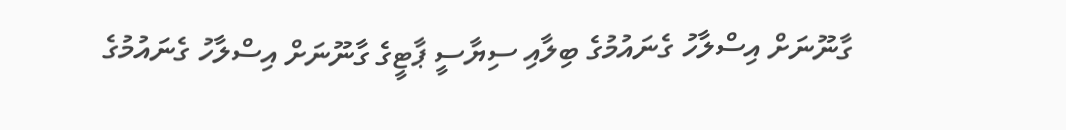ގާނޫނަށް އިސްލާހު ގެނައުމުގެ ބިލާއި ސިޔާސީ ޕާޓީގެ ގާނޫނަށް އިސްލާހު ގެނައުމުގެ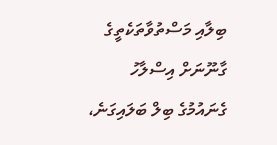ބިލާއި މަސްތުވާތަކެތީގެ ގާނޫނަށް އިސްލާހު ގެނައުމުގެ ބިލް ބަލައިގަނެ،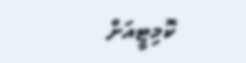ކޮމިޓީއަށް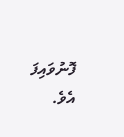ފޮނުވައިފަ އެވެ.